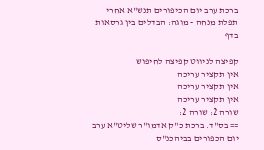ברכת ערב יום הכיפורים תנש"א אחרי תפלת מנחה - מוגה: הבדלים בין גרסאות בדף

קפיצה לניווט קפיצה לחיפוש
אין תקציר עריכה
אין תקציר עריכה
אין תקציר עריכה
שורה 2: שורה 2:
== בס"ד. ברכת כ"ק אדמו"ר שליט"א ערב יום הכפורים בביהכנ"ס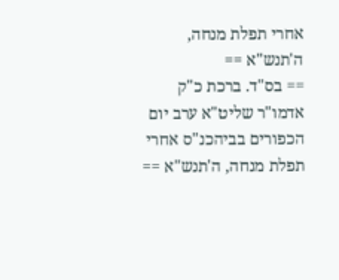אחרי תפלת מנחה, ה'תנש"א ==
== בס"ד. ברכת כ"ק אדמו"ר שליט"א ערב יום הכפורים בביהכנ"ס אחרי תפלת מנחה, ה'תנש"א ==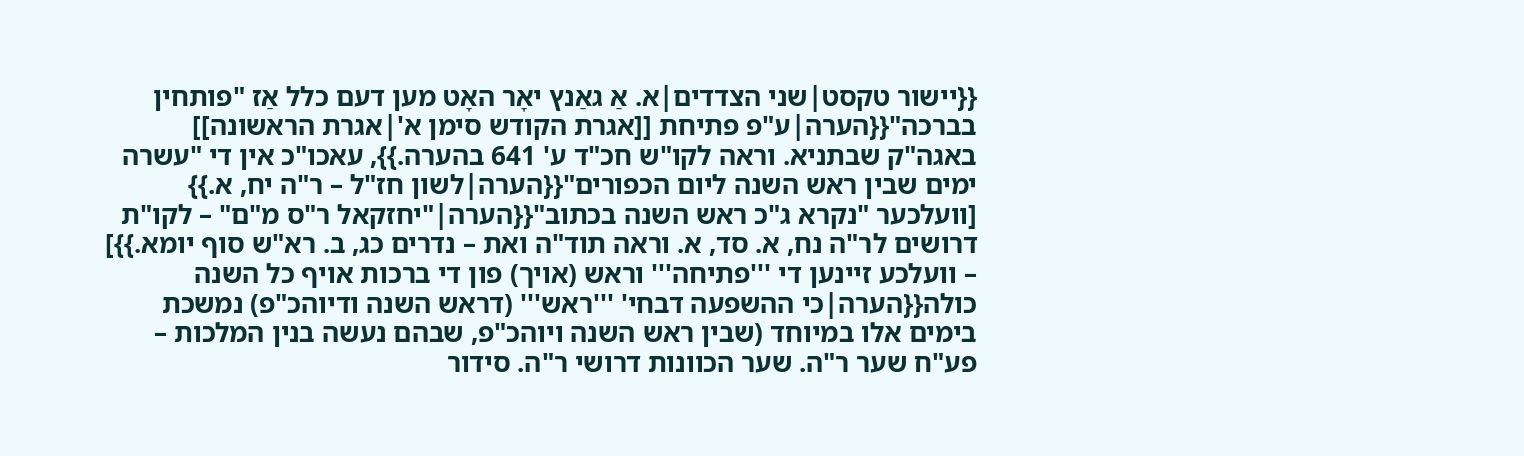{{יישור טקסט|שני הצדדים|א. אַ גאַנץ יאָר האָט מען דעם כלל אַז "פותחין בברכה"{{הערה|ע"פ פתיחת [[אגרת הקודש סימן א'|אגרת הראשונה]] באגה"ק שבתניא. וראה לקו"ש חכ"ד ע' 641 בהערה.}}, עאכו"כ אין די "עשרה ימים שבין ראש השנה ליום הכפורים"{{הערה|לשון חז"ל – ר"ה יח, א.}} [וועלכער "נקרא ג"כ ראש השנה בכתוב"{{הערה|"יחזקאל ר"ס מ"ם" – לקו"ת דרושים לר"ה נח, א. סד, א. וראה תוד"ה ואת – נדרים כג, ב. רא"ש סוף יומא.}}] – וועלכע זיינען די '''פתיחה''' וראש (אויך) פון די ברכות אויף כל השנה כולה{{הערה|כי ההשפעה דבחי' '''ראש''' (דראש השנה ודיוהכ"פ) נמשכת בימים אלו במיוחד (שבין ראש השנה ויוהכ"פ, שבהם נעשה בנין המלכות – פע"ח שער ר"ה. שער הכוונות דרושי ר"ה. סידור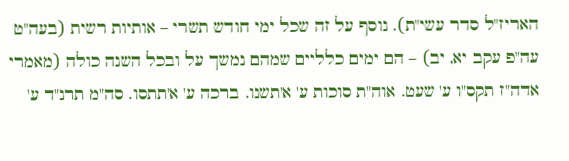האריז"ל סדר עשי"ת). נוסף על זה שכל ימי חודש תשרי – אותיות רשית (בעה"ט עה"פ עקב יא, יב) – הם ימים כלליים שמהם נמשך על ובכל השנה כולה (מאמרי אדה"ז תקס"ו ע' שעט. אוה"ת סוכות ע' א'תשנו. ברכה ע' א'תתסו. סה"מ תרנ"ד ע'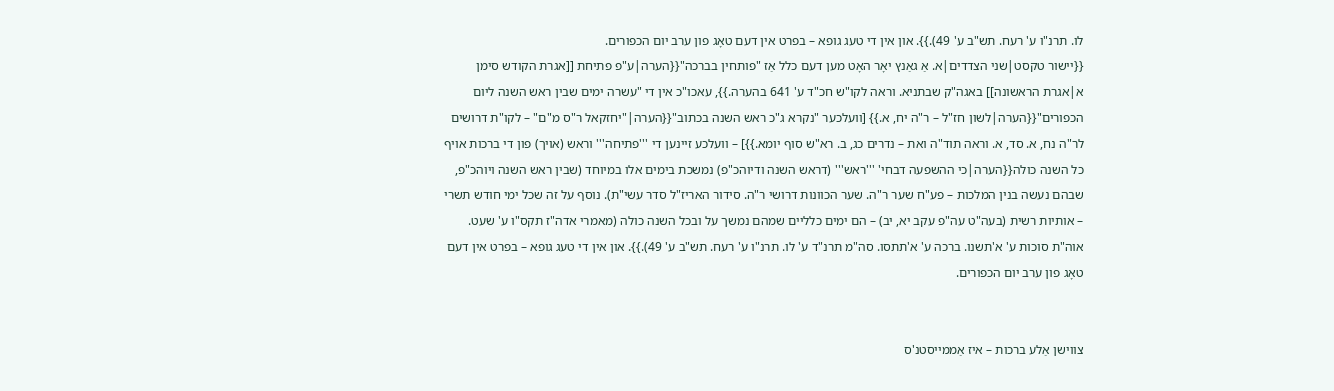לו. תרנ"ו ע' רעח. תש"ב ע' 49).}}. און אין די טעג גופא – בפרט אין דעם טאָג פון ערב יום הכפורים.
{{יישור טקסט|שני הצדדים|א. אַ גאַנץ יאָר האָט מען דעם כלל אַז "פותחין בברכה"{{הערה|ע"פ פתיחת [[אגרת הקודש סימן א|אגרת הראשונה]] באגה"ק שבתניא. וראה לקו"ש חכ"ד ע' 641 בהערה.}}, עאכו"כ אין די "עשרה ימים שבין ראש השנה ליום הכפורים"{{הערה|לשון חז"ל – ר"ה יח, א.}} [וועלכער "נקרא ג"כ ראש השנה בכתוב"{{הערה|"יחזקאל ר"ס מ"ם" – לקו"ת דרושים לר"ה נח, א. סד, א. וראה תוד"ה ואת – נדרים כג, ב. רא"ש סוף יומא.}}] – וועלכע זיינען די '''פתיחה''' וראש (אויך) פון די ברכות אויף כל השנה כולה{{הערה|כי ההשפעה דבחי' '''ראש''' (דראש השנה ודיוהכ"פ) נמשכת בימים אלו במיוחד (שבין ראש השנה ויוהכ"פ, שבהם נעשה בנין המלכות – פע"ח שער ר"ה. שער הכוונות דרושי ר"ה. סידור האריז"ל סדר עשי"ת). נוסף על זה שכל ימי חודש תשרי – אותיות רשית (בעה"ט עה"פ עקב יא, יב) – הם ימים כלליים שמהם נמשך על ובכל השנה כולה (מאמרי אדה"ז תקס"ו ע' שעט. אוה"ת סוכות ע' א'תשנו. ברכה ע' א'תתסו. סה"מ תרנ"ד ע' לו. תרנ"ו ע' רעח. תש"ב ע' 49).}}. און אין די טעג גופא – בפרט אין דעם טאָג פון ערב יום הכפורים.


צווישן אַלע ברכות – איז אַממייסטנ'ס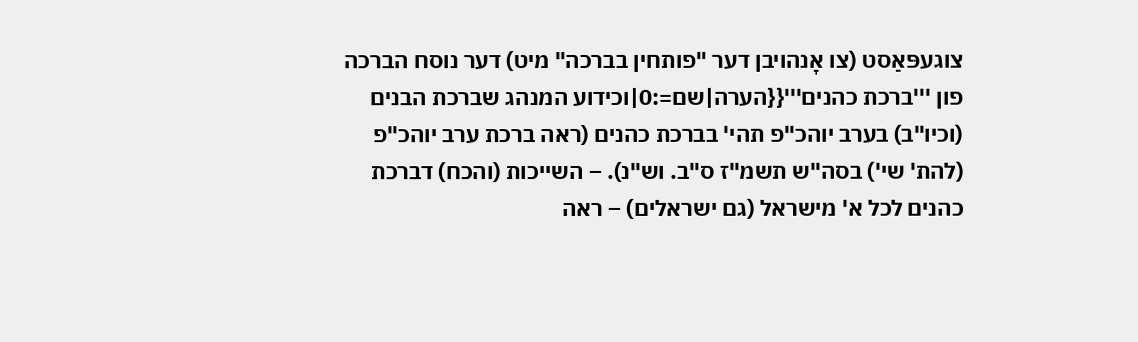צוגעפּאַסט (צו אָנהויבן דער "פותחין בברכה" מיט) דער נוסח הברכה פון '''ברכת כהנים'''{{הערה|שם=:0|וכידוע המנהג שברכת הבנים (וכיו"ב) בערב יוהכ"פ תהי' בברכת כהנים (ראה ברכת ערב יוהכ"פ (להת' שי') בסה"ש תשמ"ז ס"ב. וש"נ). – השייכות (והכח) דברכת כהנים לכל א' מישראל (גם ישראלים) – ראה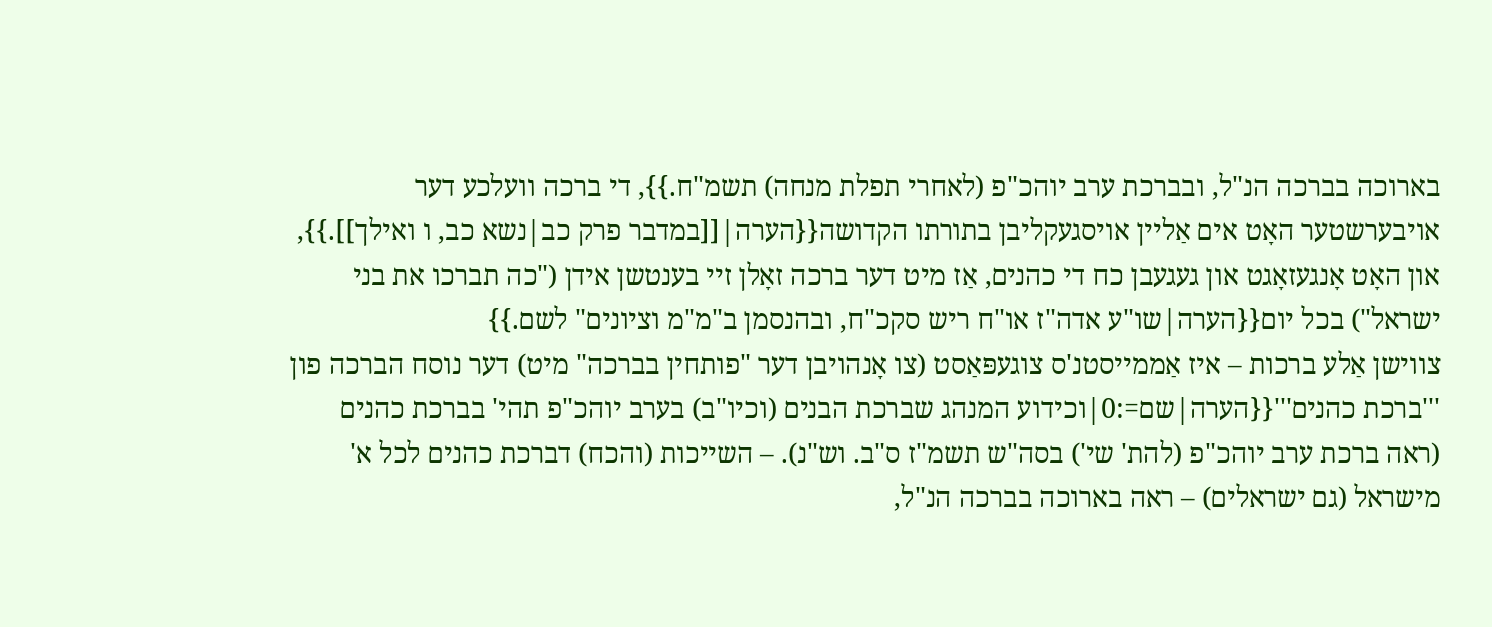בארוכה בברכה הנ"ל, ובברכת ערב יוהכ"פ (לאחרי תפלת מנחה) תשמ"ח.}}, די ברכה וועלכע דער אויבערשטער האָט אים אַליין אויסגעקליבן בתורתו הקדושה{{הערה|[[במדבר פרק כב|נשא כב, ו ואילך]].}}, און האָט אָנגעזאָגט און געגעבן כח די כהנים, אַז מיט דער ברכה זאָלן זיי בענטשן אידן ("כה תברכו את בני ישראל") בכל יום{{הערה|שו"ע אדה"ז או"ח ריש סקכ"ח, ובהנסמן ב"מ"מ וציונים" לשם.}}
צווישן אַלע ברכות – איז אַממייסטנ'ס צוגעפּאַסט (צו אָנהויבן דער "פותחין בברכה" מיט) דער נוסח הברכה פון '''ברכת כהנים'''{{הערה|שם=:0|וכידוע המנהג שברכת הבנים (וכיו"ב) בערב יוהכ"פ תהי' בברכת כהנים (ראה ברכת ערב יוהכ"פ (להת' שי') בסה"ש תשמ"ז ס"ב. וש"נ). – השייכות (והכח) דברכת כהנים לכל א' מישראל (גם ישראלים) – ראה בארוכה בברכה הנ"ל,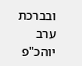ובברכת ערב יוהכ"פ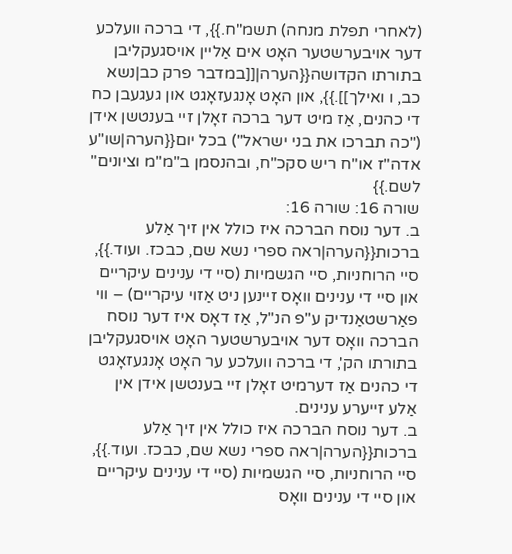(לאחרי תפלת מנחה) תשמ"ח.}}, די ברכה וועלכע דער אויבערשטער האָט אים אַליין אויסגעקליבן בתורתו הקדושה{{הערה|[[במדבר פרק כב|נשא כב, ו ואילך]].}}, און האָט אָנגעזאָגט און געגעבן כח די כהנים, אַז מיט דער ברכה זאָלן זיי בענטשן אידן ("כה תברכו את בני ישראל") בכל יום{{הערה|שו"ע אדה"ז או"ח ריש סקכ"ח, ובהנסמן ב"מ"מ וציונים" לשם.}}
שורה 16: שורה 16:
ב. דער נוסח הברכה איז כולל אין זיך אַלע ברכות{{הערה|ראה ספרי נשא שם, כבכז. ועוד.}}, סיי הרוחניות, סיי הגשמיות (סיי די ענינים עיקריים און סיי די ענינים וואָס זיינען ניט אַזוי עיקריים) – ווי פאַרשטאַנדיק ע"פ הנ"ל, אַז דאָס איז דער נוסח הברכה וואָס דער אויבערשטער האָט אויסגעקליבן בתורתו הק', די ברכה וועלכע ער האָט אָנגעזאָגט די כהנים אַז דערמיט זאָלן זיי בענטשן אידן אין אַלע זייערע ענינים.
ב. דער נוסח הברכה איז כולל אין זיך אַלע ברכות{{הערה|ראה ספרי נשא שם, כבכז. ועוד.}}, סיי הרוחניות, סיי הגשמיות (סיי די ענינים עיקריים און סיי די ענינים וואָס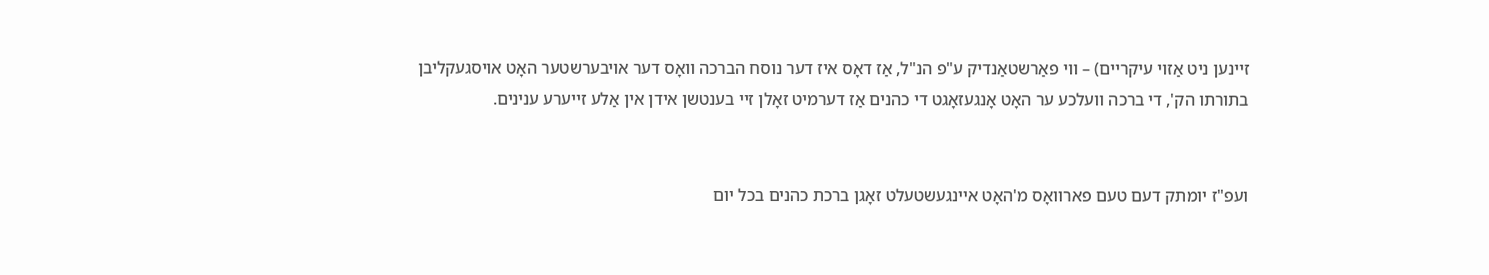זיינען ניט אַזוי עיקריים) – ווי פאַרשטאַנדיק ע"פ הנ"ל, אַז דאָס איז דער נוסח הברכה וואָס דער אויבערשטער האָט אויסגעקליבן בתורתו הק', די ברכה וועלכע ער האָט אָנגעזאָגט די כהנים אַז דערמיט זאָלן זיי בענטשן אידן אין אַלע זייערע ענינים.


ועפ"ז יומתק דעם טעם פארוואָס מ'האָט איינגעשטעלט זאָגן ברכת כהנים בכל יום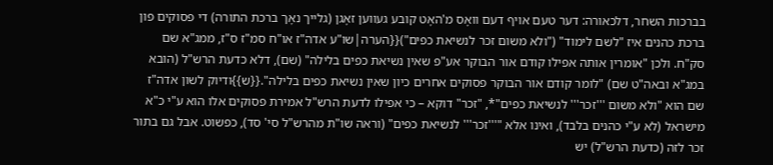בברכות השחר, דלכאורה: דער טעם אויף דעם וואָס מ'האָט קובע געווען זאָגן (גלייך נאָך ברכת התורה) די פסוקים פון ברכת כהנים איז "לשם לימוד" ("ולא משום זכר לנשיאת כפים"){{הערה|שו"ע אדה"ז או"ח סמ"ז ס"ז, ממג"א שם סק"ח. ולכן "אומרין אותה אפילו קודם אור הבוקר אע"פ שאין נשיאת כפים בלילה" (שם), דלא כדעת הרש"ל (הובא במג"א ובאה"ט שם) "לומר קודם אור הבוקר פסוקים אחרים כיון שאין נשיאת כפים בלילה".{{ש}}ודיוק לשון אדה"ז שם הוא "ולא משום '''זכר''' לנשיאת כפים"*, "זכר" דוקא – כי אפילו לדעת הרש"ל אמירת פסוקים אלו הוא ע"י כ"א מישראל (לא ע"י כהנים בלבד), ואינו אלא "'''זכר''' לנשיאת כפים" (וראה שו"ת מהרש"ל סי' סד), כפשוט. אבל גם בתור זכר לזה (כדעת הרש"ל) יש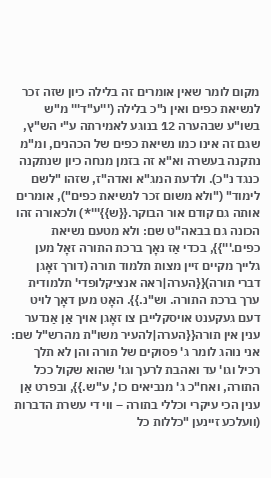מקום לומר שאין אומרים זה בלילה כיון שזה זכר לנשיאת כפים ואין נ"כ בלילה ('''ע"ד''' מ"ש בשו"ע שבהערה 12 בנוגע לאמירתה ע"י הש"ץ, שגם זה אינו כמו נשיאת כפים של הכהנים, ומ"מ נתקנה בעשרה וא"א זה בזמן מנחה כיון שנתקנה כנגד נ"כ). ולדעת המג"א ואדה"ז, שזהו "לשם לימוד" ("ולא משום זכר לנשיאת כפים"), אומרים אותה גם קודם אור הבוקר.{{ש}}'''*) ולכאורה זהו הכונה גם בבאה"ט שם: ולא מטעם נשיאת כפים.'''}}, בכדי אַז נאָך ברכת התורה זאָל מען גלייך מקיים זיין מצות תלמוד תורה (דורך זאָגן דברי תורה){{הערה|ראה אנציקלופדי' תלמודית ערך ברכת התורה. וש"נ.}}. האָט מען דאָך לויט דעם געקענט אויסקלייבן צו זאָגן אויך אַן אַנדער ענין אין תורה{{הערה|להעיר משו"ת מהרש"ל שם: אני נוהג לומר ג' פסוקים של תורה והן לא תלך רכיל וגו' עד ואהבת לרעך וגו' שהוא שקול ככל התורה, ואח"כ ג' מנביאים כו', ע"ש.}}, ובפרט אַן ענין הכי עיקרי וכללי בתורה – ווי די עשרת הדברות (וועלכע זיינען "כללות כל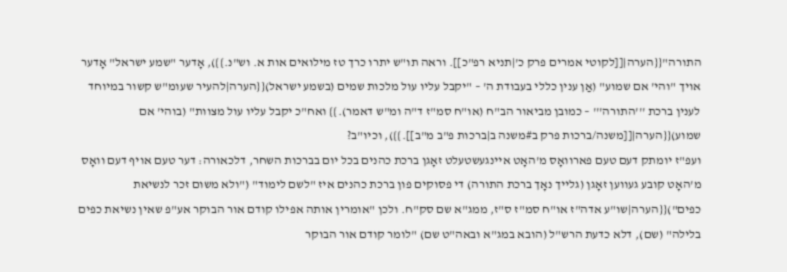התורה"{{הערה|[[לקוטי אמרים פרק כ'|תניא רפ"כ]]. וראה תו"ש יתרו כרך טז מילואים אות א. וש"נ.}}), אָדער "שמע ישראל" אָדער אויך "והי' אם שמוע" (אַן ענין כללי בעבודת ה' – "יקבל עליו עול מלכות שמים (בשמע ישראל){{הערה|להעיר שעומ"ש קשור במיוחד לענין ברכת '''התורה''' – כמובן מביאור הב"ח (או"ח סמ"ז ד"ה ומ"ש דאמר).}} ואח"כ יקבל עליו עול מצוות" (בוהי' אם שמוע){{הערה|[[משנה/ברכות פרק ב#משנה ב|ברכות פ"ב מ"ב]].}}), וכיו"ב?
ועפ"ז יומתק דעם טעם פארוואָס מ'האָט איינגעשטעלט זאָגן ברכת כהנים בכל יום בברכות השחר, דלכאורה: דער טעם אויף דעם וואָס מ'האָט קובע געווען זאָגן (גלייך נאָך ברכת התורה) די פסוקים פון ברכת כהנים איז "לשם לימוד" ("ולא משום זכר לנשיאת כפים"){{הערה|שו"ע אדה"ז או"ח סמ"ז ס"ז, ממג"א שם סק"ח. ולכן "אומרין אותה אפילו קודם אור הבוקר אע"פ שאין נשיאת כפים בלילה" (שם), דלא כדעת הרש"ל (הובא במג"א ובאה"ט שם) "לומר קודם אור הבוקר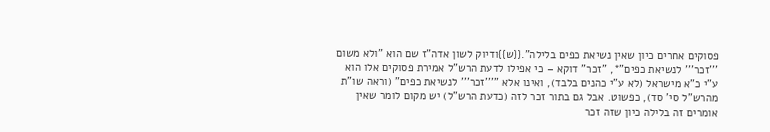פסוקים אחרים כיון שאין נשיאת כפים בלילה".{{ש}}ודיוק לשון אדה"ז שם הוא "ולא משום '''זכר''' לנשיאת כפים"*, "זכר" דוקא – כי אפילו לדעת הרש"ל אמירת פסוקים אלו הוא ע"י כ"א מישראל (לא ע"י כהנים בלבד), ואינו אלא "'''זכר''' לנשיאת כפים" (וראה שו"ת מהרש"ל סי' סד), כפשוט. אבל גם בתור זכר לזה (כדעת הרש"ל) יש מקום לומר שאין אומרים זה בלילה כיון שזה זכר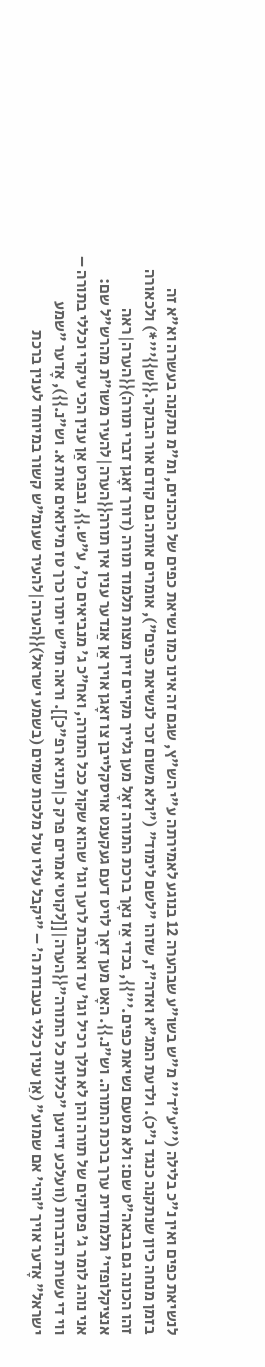לנשיאת כפים ואין נ"כ בלילה ('''ע"ד''' מ"ש בשו"ע שבהערה 12 בנוגע לאמירתה ע"י הש"ץ, שגם זה אינו כמו נשיאת כפים של הכהנים, ומ"מ נתקנה בעשרה וא"א זה בזמן מנחה כיון שנתקנה כנגד נ"כ). ולדעת המג"א ואדה"ז, שזהו "לשם לימוד" ("ולא משום זכר לנשיאת כפים"), אומרים אותה גם קודם אור הבוקר.{{ש}}'''*) ולכאורה זהו הכונה גם בבאה"ט שם: ולא מטעם נשיאת כפים.'''}}, בכדי אַז נאָך ברכת התורה זאָל מען גלייך מקיים זיין מצות תלמוד תורה (דורך זאָגן דברי תורה){{הערה|ראה אנציקלופדי' תלמודית ערך ברכת התורה. וש"נ.}}. האָט מען דאָך לויט דעם געקענט אויסקלייבן צו זאָגן אויך אַן אַנדער ענין אין תורה{{הערה|להעיר משו"ת מהרש"ל שם: אני נוהג לומר ג' פסוקים של תורה והן לא תלך רכיל וגו' עד ואהבת לרעך וגו' שהוא שקול ככל התורה, ואח"כ ג' מנביאים כו', ע"ש.}}, ובפרט אַן ענין הכי עיקרי וכללי בתורה – ווי די עשרת הדברות (וועלכע זיינען "כללות כל התורה"{{הערה|[[לקוטי אמרים פרק כ|תניא רפ"כ]]. וראה תו"ש יתרו כרך טז מילואים אות א. וש"נ.}}), אָדער "שמע ישראל" אָדער אויך "והי' אם שמוע" (אַן ענין כללי בעבודת ה' – "יקבל עליו עול מלכות שמים (בשמע ישראל){{הערה|להעיר שעומ"ש קשור במיוחד לענין ברכת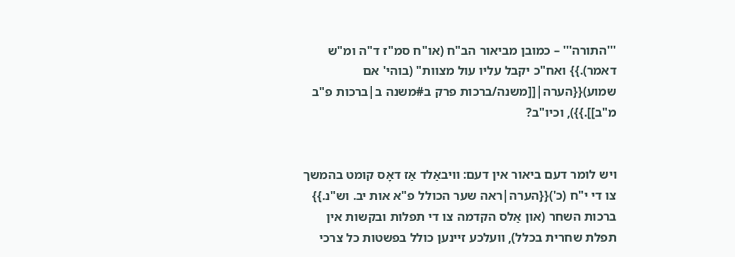'''התורה''' – כמובן מביאור הב"ח (או"ח סמ"ז ד"ה ומ"ש דאמר).}} ואח"כ יקבל עליו עול מצוות" (בוהי' אם שמוע){{הערה|[[משנה/ברכות פרק ב#משנה ב|ברכות פ"ב מ"ב]].}}), וכיו"ב?


ויש לומר דעם ביאור אין דעם: וויבאַלד אַז דאָס קומט בהמשך צו די י"ח (כ'){{הערה|ראה שער הכולל פ"א אות יב. וש"נ.}} ברכות השחר (און אַלס הקדמה צו די תפלות ובקשות אין תפלת שחרית בכלל), וועלכע זיינען כולל בפשטות כל צרכי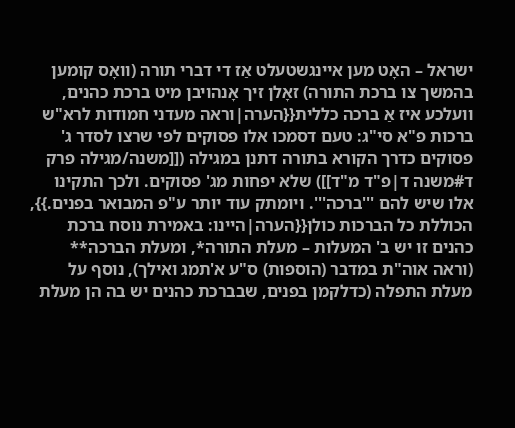ישראל – האָט מען איינגשטעלט אַז די דברי תורה (וואָס קומען בהמשך צו ברכת התורה) זאָלן זיך אָנהויבן מיט ברכת כהנים, וועלכע איז אַ ברכה כללית{{הערה|וראה מעדני חמודות לרא"ש ברכות פ"א סי"ג: טעם דסמכו אלו פסוקים לפי שרצו לסדר ג' פסוקים כדרך הקורא בתורה דתנן במגילה ([[משנה/מגילה פרק ד#משנה ד|פ"ד מ"ד]]) שלא יפחות מג' פסוקים. ולכך התקינו אלו שיש להם '''ברכה'''. ויומתק עוד יותר ע"פ המבואר בפנים.}}, הכוללת כל הברכות כולן{{הערה|היינו: באמירת נוסח ברכת כהנים זו יש ב' המעלות – מעלת התורה*, ומעלת הברכה** (וראה אוה"ת במדבר (הוספות) ס"ע א'תמג ואילך), נוסף על מעלת התפלה (כדלקמן בפנים, שבברכת כהנים יש בה הן מעלת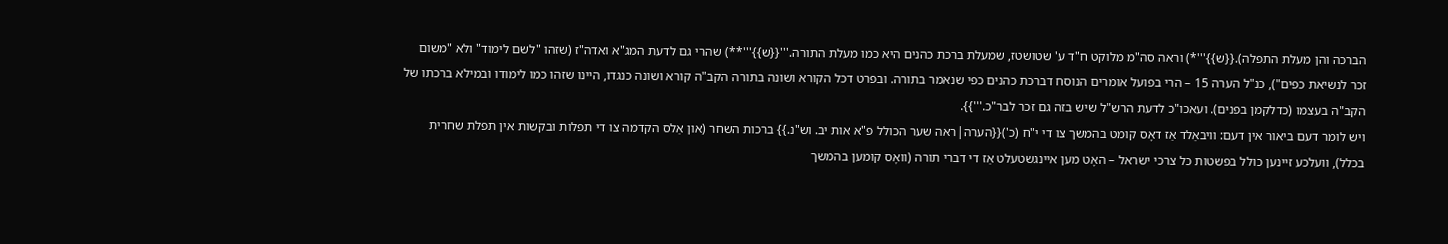הברכה והן מעלת התפלה).{{ש}}'''*) וראה סה"מ מלוקט ח"ד ע' שטושטז, שמעלת ברכת כהנים היא כמו מעלת התורה.'''{{ש}}'''**) שהרי גם לדעת המג"א ואדה"ז (שזהו "לשם לימוד" ולא "משום זכר לנשיאת כפים"), כנ"ל הערה 15 – הרי בפועל אומרים הנוסח דברכת כהנים כפי שנאמר בתורה. ובפרט דכל הקורא ושונה בתורה הקב"ה קורא ושונה כנגדו, היינו שזהו כמו לימודו ובמילא ברכתו של הקב"ה בעצמו (כדלקמן בפנים). ועאכו"כ לדעת הרש"ל שיש בזה גם זכר לבר"כ.'''}}.
ויש לומר דעם ביאור אין דעם: וויבאַלד אַז דאָס קומט בהמשך צו די י"ח (כ'){{הערה|ראה שער הכולל פ"א אות יב. וש"נ.}} ברכות השחר (און אַלס הקדמה צו די תפלות ובקשות אין תפלת שחרית בכלל), וועלכע זיינען כולל בפשטות כל צרכי ישראל – האָט מען איינגשטעלט אַז די דברי תורה (וואָס קומען בהמשך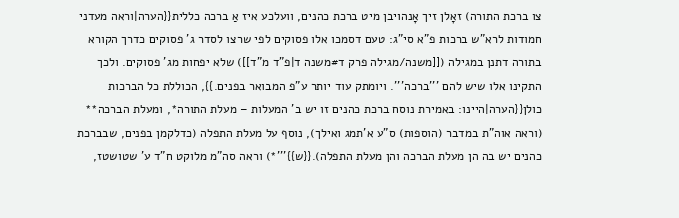צו ברכת התורה) זאָלן זיך אָנהויבן מיט ברכת כהנים, וועלכע איז אַ ברכה כללית{{הערה|וראה מעדני חמודות לרא"ש ברכות פ"א סי"ג: טעם דסמכו אלו פסוקים לפי שרצו לסדר ג' פסוקים כדרך הקורא בתורה דתנן במגילה ([[משנה/מגילה פרק ד#משנה ד|פ"ד מ"ד]]) שלא יפחות מג' פסוקים. ולכך התקינו אלו שיש להם '''ברכה'''. ויומתק עוד יותר ע"פ המבואר בפנים.}}, הכוללת כל הברכות כולן{{הערה|היינו: באמירת נוסח ברכת כהנים זו יש ב' המעלות – מעלת התורה*, ומעלת הברכה** (וראה אוה"ת במדבר (הוספות) ס"ע א'תמג ואילך), נוסף על מעלת התפלה (כדלקמן בפנים, שבברכת כהנים יש בה הן מעלת הברכה והן מעלת התפלה).{{ש}}'''*) וראה סה"מ מלוקט ח"ד ע' שטושטז,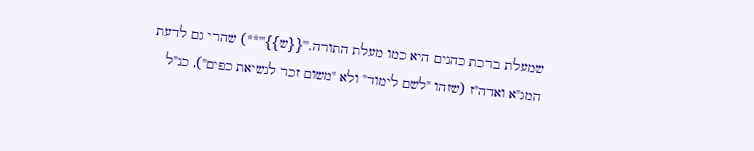שמעלת ברכת כהנים היא כמו מעלת התורה.'''{{ש}}'''**) שהרי גם לדעת המג"א ואדה"ז (שזהו "לשם לימוד" ולא "משום זכר לנשיאת כפים"), כנ"ל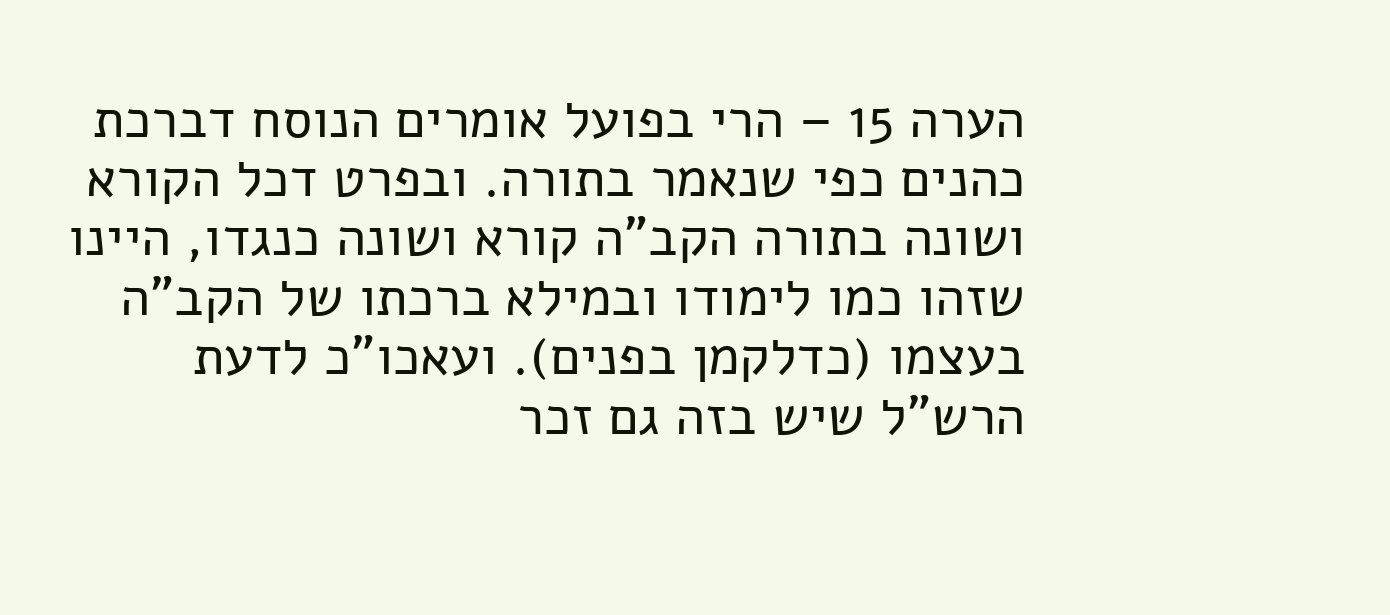הערה 15 – הרי בפועל אומרים הנוסח דברכת כהנים כפי שנאמר בתורה. ובפרט דכל הקורא ושונה בתורה הקב"ה קורא ושונה כנגדו, היינו שזהו כמו לימודו ובמילא ברכתו של הקב"ה בעצמו (כדלקמן בפנים). ועאכו"כ לדעת הרש"ל שיש בזה גם זכר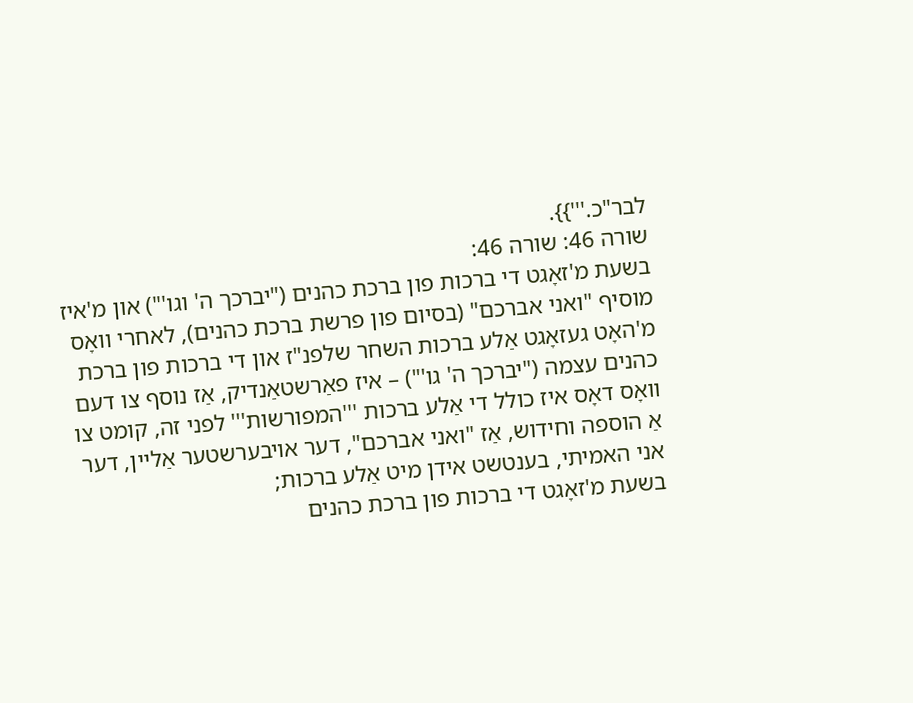לבר"כ.'''}}.
שורה 46: שורה 46:
בשעת מ'זאָגט די ברכות פון ברכת כהנים ("יברכך ה' וגו'") און מ'איז מוסיף "ואני אברכם" (בסיום פון פרשת ברכת כהנים), לאחרי וואָס מ'האָט געזאָגט אַלע ברכות השחר שלפנ"ז און די ברכות פון ברכת כהנים עצמה ("יברכך ה' גו'") – איז פאַרשטאַנדיק, אַז נוסף צו דעם וואָס דאָס איז כולל די אַלע ברכות '''המפורשות''' לפני זה, קומט צו אַ הוספה וחידוש, אַז "ואני אברכם", דער אויבערשטער אַליין, דער אני האמיתי, בענטשט אידן מיט אַלע ברכות;
בשעת מ'זאָגט די ברכות פון ברכת כהנים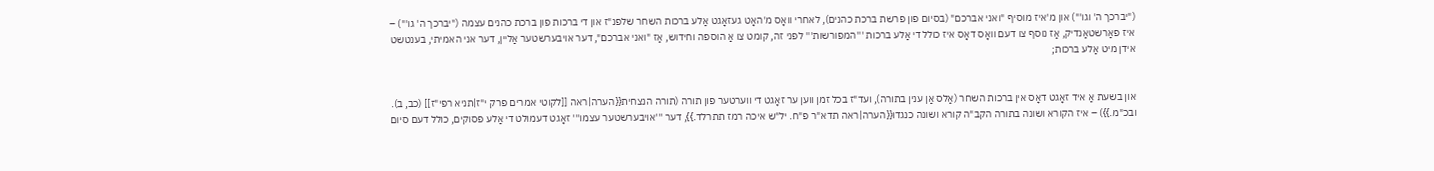("יברכך ה' וגו'") און מ'איז מוסיף "ואני אברכם" (בסיום פון פרשת ברכת כהנים), לאחרי וואָס מ'האָט געזאָגט אַלע ברכות השחר שלפנ"ז און די ברכות פון ברכת כהנים עצמה ("יברכך ה' גו'") – איז פאַרשטאַנדיק, אַז נוסף צו דעם וואָס דאָס איז כולל די אַלע ברכות '''המפורשות''' לפני זה, קומט צו אַ הוספה וחידוש, אַז "ואני אברכם", דער אויבערשטער אַליין, דער אני האמיתי, בענטשט אידן מיט אַלע ברכות;


און בשעת אַ איד זאָגט דאָס אין ברכות השחר (אַלס אַן ענין בתורה), ועד"ז בכל זמן ווען ער זאָגט די ווערטער פון תורה (תורה הנצחית{{הערה|ראה [[לקוטי אמרים פרק י"ז|תניא רפי"ז]] (כב, ב). ובכ"מ.}}) – איז הקורא ושונה בתורה הקב"ה קורא ושונה כנגדו{{הערה|ראה תדא"ר פ"ח. יל"ש איכה רמז תתרלד.}}, דער '''אויבערשטער עצמו''' זאָגט דעמולט די אַלע פסוקים, כולל דעם סיום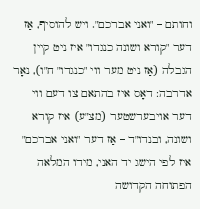וחותם – "ואני אברכם". ויש להוסיף, אַז דער "קורא ושונה כנגדו" איז ניט קיין הגבלה (אַז ניט מער ווי "כנגדו" ח"ו), נאָר אדרבה: דאָס איז בהתאם צו דעם ווי דער אויבערשטער (מצ"ע) איז קורא ושונה, ובנדו"ד – אַז דער "ואני אברכם" איז לפי הישג יד האני, מידו המלאה הפתוחה הקדושה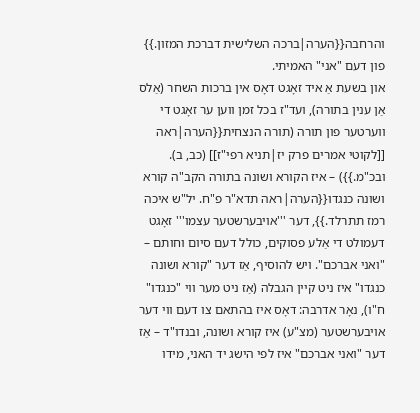והרחבה{{הערה|ברכה השלישית דברכת המזון.}} פון דעם "אני" האמיתי.
און בשעת אַ איד זאָגט דאָס אין ברכות השחר (אַלס אַן ענין בתורה), ועד"ז בכל זמן ווען ער זאָגט די ווערטער פון תורה (תורה הנצחית{{הערה|ראה [[לקוטי אמרים פרק יז|תניא רפי"ז]] (כב, ב). ובכ"מ.}}) – איז הקורא ושונה בתורה הקב"ה קורא ושונה כנגדו{{הערה|ראה תדא"ר פ"ח. יל"ש איכה רמז תתרלד.}}, דער '''אויבערשטער עצמו''' זאָגט דעמולט די אַלע פסוקים, כולל דעם סיום וחותם – "ואני אברכם". ויש להוסיף, אַז דער "קורא ושונה כנגדו" איז ניט קיין הגבלה (אַז ניט מער ווי "כנגדו" ח"ו), נאָר אדרבה: דאָס איז בהתאם צו דעם ווי דער אויבערשטער (מצ"ע) איז קורא ושונה, ובנדו"ד – אַז דער "ואני אברכם" איז לפי הישג יד האני, מידו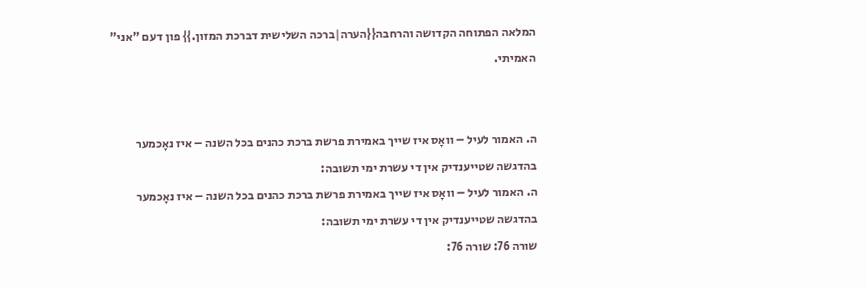המלאה הפתוחה הקדושה והרחבה{{הערה|ברכה השלישית דברכת המזון.}} פון דעם "אני" האמיתי.


ה. האמור לעיל – וואָס איז שייך באמירת פרשת ברכת כהנים בכל השנה – איז נאָכמער בהדגשה שטייענדיק אין די עשרת ימי תשובה:
ה. האמור לעיל – וואָס איז שייך באמירת פרשת ברכת כהנים בכל השנה – איז נאָכמער בהדגשה שטייענדיק אין די עשרת ימי תשובה:
שורה 76: שורה 76: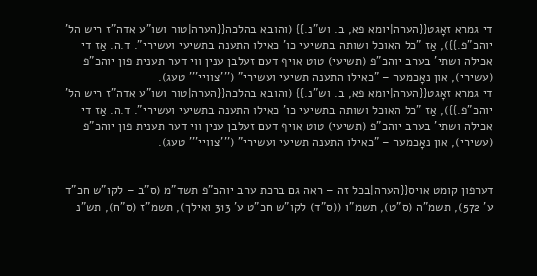די גמרא זאָגט{{הערה|יומא פא, ב. וש"נ.}} (והובא בהלכה{{הערה|טור ושו"ע אדה"ז ריש הל' יוהכ"פ.}}), אַז "כל האוכל ושותה בתשיעי כו' כאילו התענה בתשיעי ועשירי". ד.ה. אַז די אכילה ושתי' בערב יוהכ"פ (תשיעי) טוט אויף דעם זעלבן ענין ווי דער תענית פון יוהכ"פ (עשירי), און נאָכמער – "כאילו התענה תשיעי ועשירי" ('''צוויי''' טעג).
די גמרא זאָגט{{הערה|יומא פא, ב. וש"נ.}} (והובא בהלכה{{הערה|טור ושו"ע אדה"ז ריש הל' יוהכ"פ.}}), אַז "כל האוכל ושותה בתשיעי כו' כאילו התענה בתשיעי ועשירי". ד.ה. אַז די אכילה ושתי' בערב יוהכ"פ (תשיעי) טוט אויף דעם זעלבן ענין ווי דער תענית פון יוהכ"פ (עשירי), און נאָכמער – "כאילו התענה תשיעי ועשירי" ('''צוויי''' טעג).


דערפון קומט אויס{{הערה|בכל זה – ראה גם ברכת ערב יוהכ"פ תשד"מ (ס"ב – לקו"ש חכ"ד ע' 572), תשמ"ה (ס"ט), תשמ"ו ((ס"ד) לקו"ש חכ"ט ע' 313 ואילך), תשמ"ז (ס"ח), תש"נ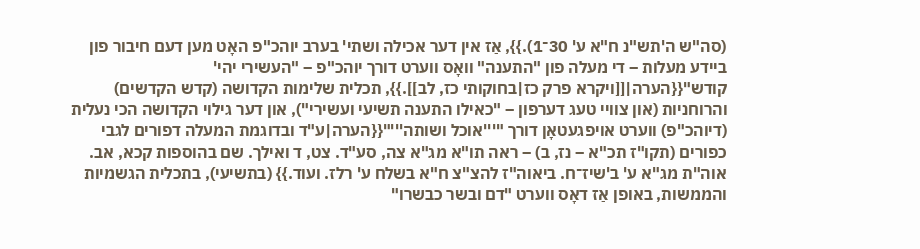(סה"ש ה'תש"נ ח"א ע' 30־1).}}, אַז אין דער אכילה ושתי' בערב יוהכ"פ האָט מען דעם חיבור פון ביידע מעלות – די מעלה פון "התענה" וואָס ווערט דורך יוהכ"פ – "העשירי יהי' קודש"{{הערה|[[ויקרא פרק כז|בחוקותי כז, לב]].}}, תכלית שלימות הקדושה (קדש הקדשים) והרוחניות (און צוויי טעג דערפון – "כאילו התענה תשיעי ועשירי"), און דער גילוי הקדושה הכי נעלית (דיוהכ"פ) ווערט אויפגעטאָן דורך "'''אוכל ושותה'''"{{הערה|ע"ד ובדוגמת המעלה דפורים לגבי כפורים (תקו"ז תכ"א – נז, ב) – ראה תו"א מג"א צה, סע"ד. צט, ד ואילך. שם בהוספות קכא, אב. אוה"ת מג"א ע' ב'שיז־ח. ביאוה"ז להצ"צ ח"א בשלח ע' רלז. ועוד.}} (בתשיעי), בתכלית הגשמיות והממשות, באופן אַז דאָס ווערט "דם ובשר כבשרו"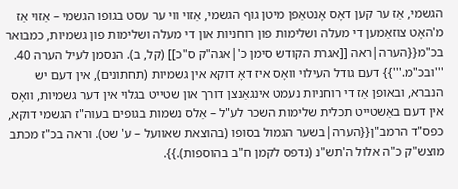הגשמי, אַז ער קען דאָס אָנטאַפּן מיטן גוף הגשמי, אַזוי ווי ער עסט בגופו הגשמי – אַזוי אַז מ'האָט צוזאַמען די מעלה ושלימות פון רוחניות און די מעלה ושלימות פון גשמיות, כמבואר בכ"מ{{הערה|ראה [[אגרת הקודש סימן כ'|אגה"ק ס"כ]] (קל, ב). הנסמן לעיל הערה 40. '''ובכ"מ.'''}} דעם גודל העילוי וואָס איז דאָ דוקא אין גשמיות (תחתונים), אין דעם יש הנברא, ובאופן אַז די רוחניות נעמט אינגאַנצן דורך און שטייט בגלוי אין דער גשמיות, וואָס אין דעם באַשטייט תכלית שלימות השכר לע"ל – אַלס נשמות בגופים בעוה"ז הגשמי דוקא, כפס"ד הרמב"ן{{הערה|בשער הגמול בסופו (בהוצאת שאוועל – ע' שט). וראה בכ"ז מכתב מוצש"ק כ"ה אלול ה'תש"נ (נדפס לקמן ח"ב בהוספות).}}.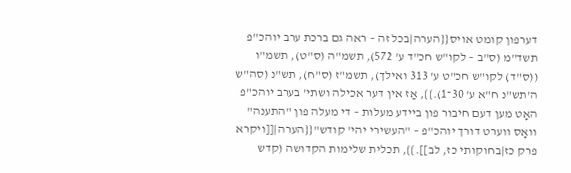דערפון קומט אויס{{הערה|בכל זה – ראה גם ברכת ערב יוהכ"פ תשד"מ (ס"ב – לקו"ש חכ"ד ע' 572), תשמ"ה (ס"ט), תשמ"ו ((ס"ד) לקו"ש חכ"ט ע' 313 ואילך), תשמ"ז (ס"ח), תש"נ (סה"ש ה'תש"נ ח"א ע' 30־1).}}, אַז אין דער אכילה ושתי' בערב יוהכ"פ האָט מען דעם חיבור פון ביידע מעלות – די מעלה פון "התענה" וואָס ווערט דורך יוהכ"פ – "העשירי יהי' קודש"{{הערה|[[ויקרא פרק כז|בחוקותי כז, לב]].}}, תכלית שלימות הקדושה (קדש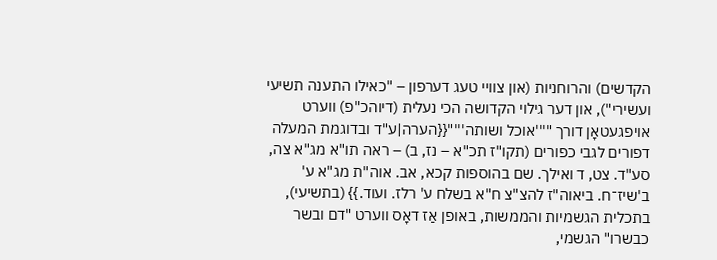הקדשים) והרוחניות (און צוויי טעג דערפון – "כאילו התענה תשיעי ועשירי"), און דער גילוי הקדושה הכי נעלית (דיוהכ"פ) ווערט אויפגעטאָן דורך "'''אוכל ושותה'''"{{הערה|ע"ד ובדוגמת המעלה דפורים לגבי כפורים (תקו"ז תכ"א – נז, ב) – ראה תו"א מג"א צה, סע"ד. צט, ד ואילך. שם בהוספות קכא, אב. אוה"ת מג"א ע' ב'שיז־ח. ביאוה"ז להצ"צ ח"א בשלח ע' רלז. ועוד.}} (בתשיעי), בתכלית הגשמיות והממשות, באופן אַז דאָס ווערט "דם ובשר כבשרו" הגשמי,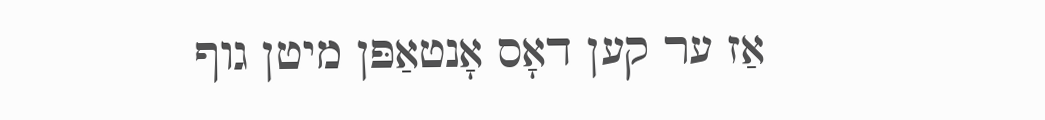אַז ער קען דאָס אָנטאַפּן מיטן גוף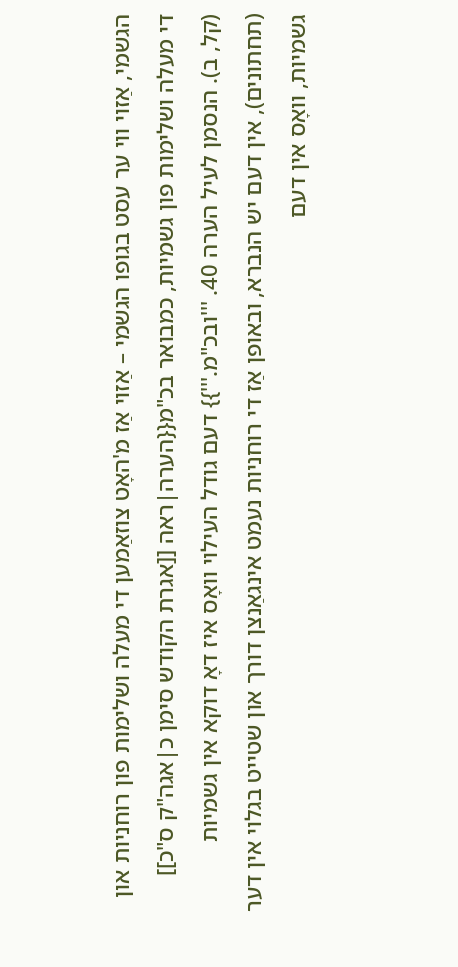הגשמי, אַזוי ווי ער עסט בגופו הגשמי – אַזוי אַז מ'האָט צוזאַמען די מעלה ושלימות פון רוחניות און די מעלה ושלימות פון גשמיות, כמבואר בכ"מ{{הערה|ראה [[אגרת הקודש סימן כ|אגה"ק ס"כ]] (קל, ב). הנסמן לעיל הערה 40. '''ובכ"מ.'''}} דעם גודל העילוי וואָס איז דאָ דוקא אין גשמיות (תחתונים), אין דעם יש הנברא, ובאופן אַז די רוחניות נעמט אינגאַנצן דורך און שטייט בגלוי אין דער גשמיות, וואָס אין דעם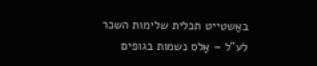באַשטייט תכלית שלימות השכר לע"ל – אַלס נשמות בגופים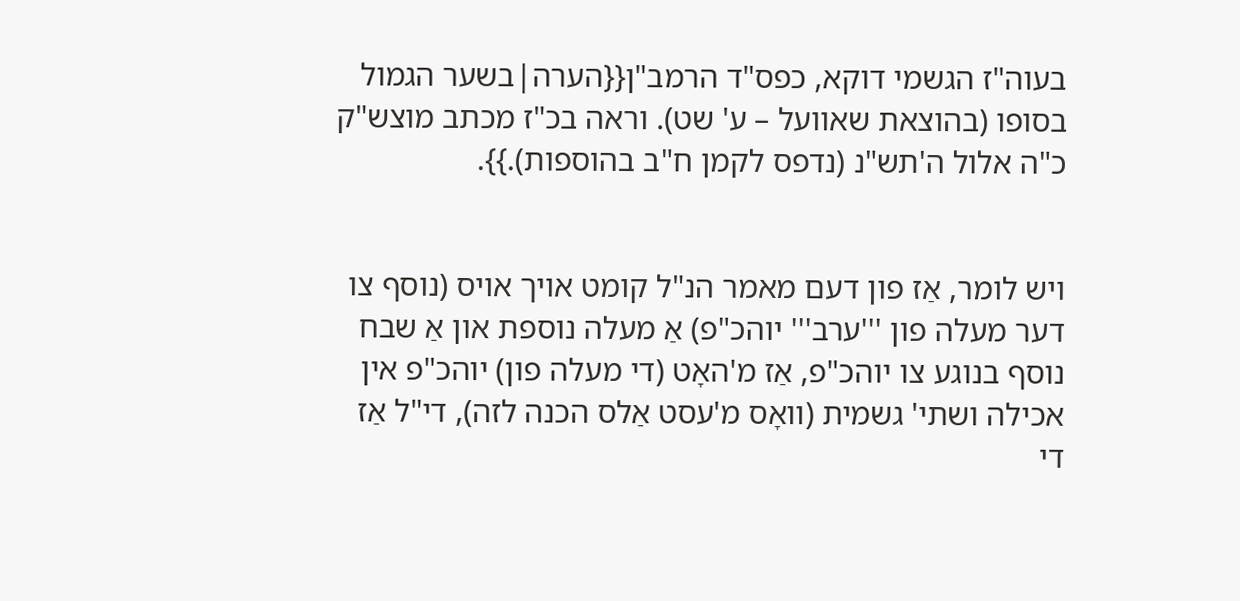בעוה"ז הגשמי דוקא, כפס"ד הרמב"ן{{הערה|בשער הגמול בסופו (בהוצאת שאוועל – ע' שט). וראה בכ"ז מכתב מוצש"ק כ"ה אלול ה'תש"נ (נדפס לקמן ח"ב בהוספות).}}.


ויש לומר, אַז פון דעם מאמר הנ"ל קומט אויך אויס (נוסף צו דער מעלה פון '''ערב''' יוהכ"פ) אַ מעלה נוספת און אַ שבח נוסף בנוגע צו יוהכ"פ, אַז מ'האָט (די מעלה פון) יוהכ"פ אין אכילה ושתי' גשמית (וואָס מ'עסט אַלס הכנה לזה), די"ל אַז די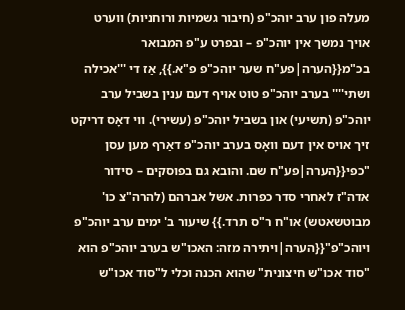מעלה פון ערב יוהכ"פ (חיבור גשמיות ורוחניות) ווערט אויך נמשך אין יוהכ"פ – ובפרט ע"פ המבואר בכ"מ{{הערה|פע"ח שער יוהכ"פ פ"א.}}, אַז די '''אכילה ושתי'''' בערב יוהכ"פ טוט אויף דעם ענין בשביל ערב יוהכ"פ (תשיעי) און בשביל יוהכ"פ (עשירי). ווי דאָס דריקט זיך אויס אין דעם וואָס בערב יוהכ"פ דאַרף מען עסן "כפי{{הערה|פע"ח שם. והובא גם בפוסקים – סידור אדה"ז לאחרי סדר כפרות. אשל אברהם (להרה"צ כו' מבוטשאטש) או"ח ר"ס תרד.}} שיעור ב' ימים ערב יוהכ"פ ויוהכ"פ"{{הערה|ויתירה מזה: האכו"ש בערב יוהכ"פ הוא "סוד אכו"ש חיצונית" שהוא הכנה וכלי ל"סוד אכו"ש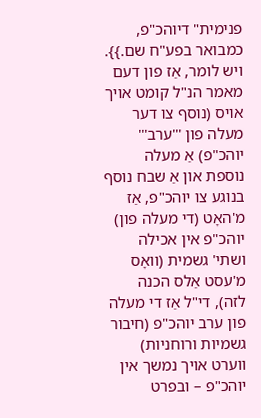פנימית" דיוהכ"פ, כמבואר בפע"ח שם.}}.
ויש לומר, אַז פון דעם מאמר הנ"ל קומט אויך אויס (נוסף צו דער מעלה פון '''ערב''' יוהכ"פ) אַ מעלה נוספת און אַ שבח נוסף בנוגע צו יוהכ"פ, אַז מ'האָט (די מעלה פון) יוהכ"פ אין אכילה ושתי' גשמית (וואָס מ'עסט אַלס הכנה לזה), די"ל אַז די מעלה פון ערב יוהכ"פ (חיבור גשמיות ורוחניות) ווערט אויך נמשך אין יוהכ"פ – ובפרט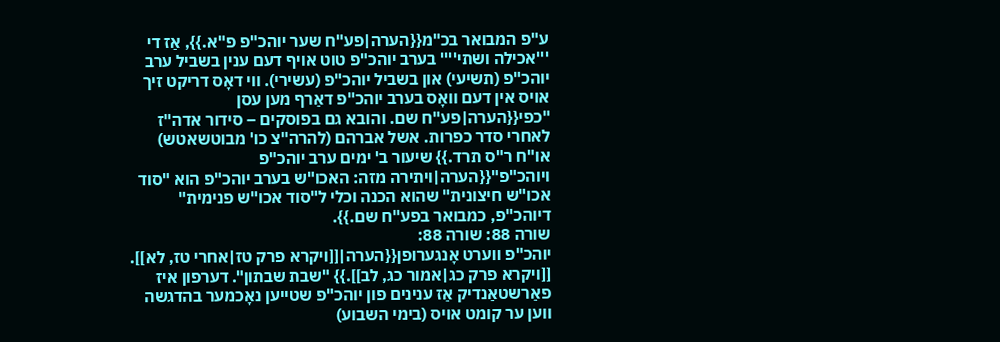ע"פ המבואר בכ"מ{{הערה|פע"ח שער יוהכ"פ פ"א.}}, אַז די '''אכילה ושתי'''' בערב יוהכ"פ טוט אויף דעם ענין בשביל ערב יוהכ"פ (תשיעי) און בשביל יוהכ"פ (עשירי). ווי דאָס דריקט זיך אויס אין דעם וואָס בערב יוהכ"פ דאַרף מען עסן "כפי{{הערה|פע"ח שם. והובא גם בפוסקים – סידור אדה"ז לאחרי סדר כפרות. אשל אברהם (להרה"צ כו' מבוטשאטש) או"ח ר"ס תרד.}} שיעור ב' ימים ערב יוהכ"פ ויוהכ"פ"{{הערה|ויתירה מזה: האכו"ש בערב יוהכ"פ הוא "סוד אכו"ש חיצונית" שהוא הכנה וכלי ל"סוד אכו"ש פנימית" דיוהכ"פ, כמבואר בפע"ח שם.}}.
שורה 88: שורה 88:
יוהכ"פ ווערט אָנגערופן{{הערה|[[ויקרא פרק טז|אחרי טז, לא]]. [[ויקרא פרק כג|אמור כג, לב]].}} "שבת שבתון". דערפון איז פאַרשטאַנדיק אַז ענינים פון יוהכ"פ שטייען נאָכמער בהדגשה ווען ער קומט אויס (בימי השבוע)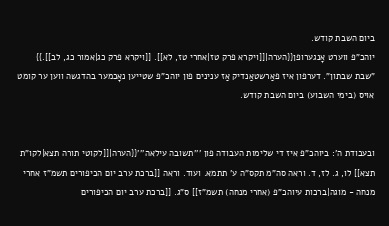ביום השבת קודש.
יוהכ"פ ווערט אָנגערופן{{הערה|[[ויקרא פרק טז|אחרי טז, לא]]. [[ויקרא פרק כג|אמור כג, לב]].}} "שבת שבתון". דערפון איז פאַרשטאַנדיק אַז ענינים פון יוהכ"פ שטייען נאָכמער בהדגשה ווען ער קומט אויס (בימי השבוע) ביום השבת קודש.


ובעבודת ה': ביוהכ"פ איז די שלימות העבודה פון '''תשובה עילאה'''{{הערה|[[לקוטי תורה תצא|לקו"ת תצא]] לו, ג. לז, ד. וראה סה"מ תקס"ה ע' תתמא. ועוד. וראה [[ברכת ערב יום הכיפורים תשמ"ז אחרי מנחה - מוגה|ברכות עיוהכ"פ (אחרי מנחה) תשמ"ז]] ס"ג. [[ברכת ערב יום הכיפורים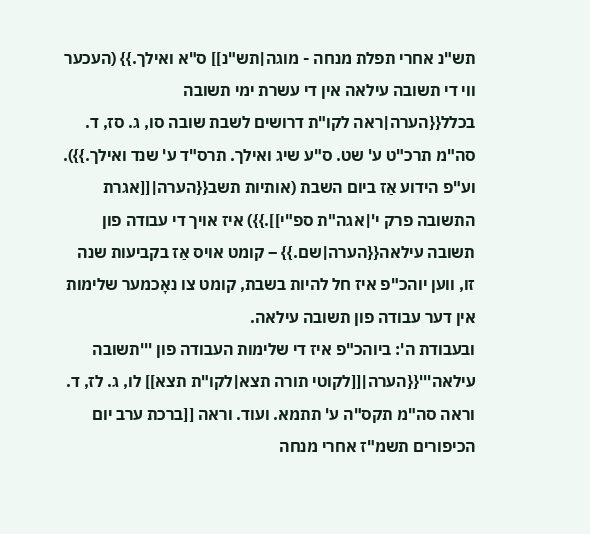תש"נ אחרי תפלת מנחה - מוגה|תש"נ]] ס"א ואילך.}} (העכער ווי די תשובה עילאה אין די עשרת ימי תשובה בכלל{{הערה|ראה לקו"ת דרושים לשבת שובה סו, ג. סז, ד. סה"מ תרכ"ט ע' שט. ס"ע שיג ואילך. תרס"ד ע' שנד ואילך.}}). וע"פ הידוע אַז ביום השבת (אותיות תשב{{הערה|[[אגרת התשובה פרק י'|אגה"ת ספ"י]].}}) איז אויך די עבודה פון תשובה עילאה{{הערה|שם.}} – קומט אויס אַז בקביעות שנה זו, ווען יוהכ"פ איז חל להיות בשבת, קומט צו נאָכמער שלימות אין דער עבודה פון תשובה עילאה.
ובעבודת ה': ביוהכ"פ איז די שלימות העבודה פון '''תשובה עילאה'''{{הערה|[[לקוטי תורה תצא|לקו"ת תצא]] לו, ג. לז, ד. וראה סה"מ תקס"ה ע' תתמא. ועוד. וראה [[ברכת ערב יום הכיפורים תשמ"ז אחרי מנחה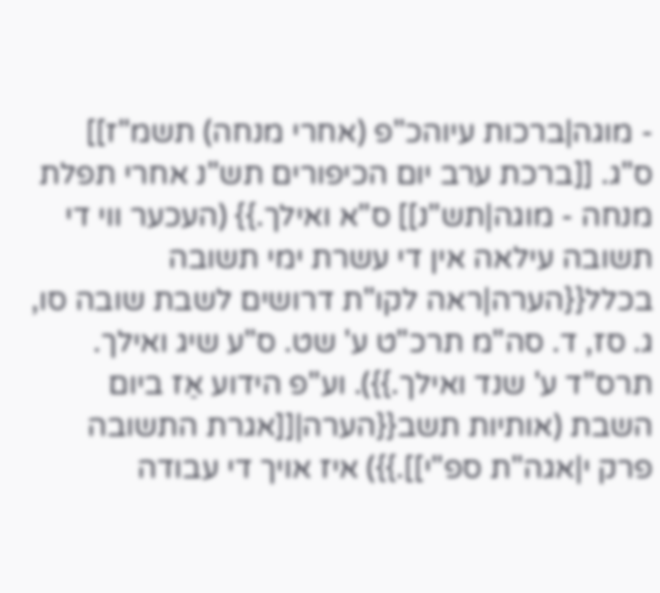- מוגה|ברכות עיוהכ"פ (אחרי מנחה) תשמ"ז]] ס"ג. [[ברכת ערב יום הכיפורים תש"נ אחרי תפלת מנחה - מוגה|תש"נ]] ס"א ואילך.}} (העכער ווי די תשובה עילאה אין די עשרת ימי תשובה בכלל{{הערה|ראה לקו"ת דרושים לשבת שובה סו, ג. סז, ד. סה"מ תרכ"ט ע' שט. ס"ע שיג ואילך. תרס"ד ע' שנד ואילך.}}). וע"פ הידוע אַז ביום השבת (אותיות תשב{{הערה|[[אגרת התשובה פרק י|אגה"ת ספ"י]].}}) איז אויך די עבודה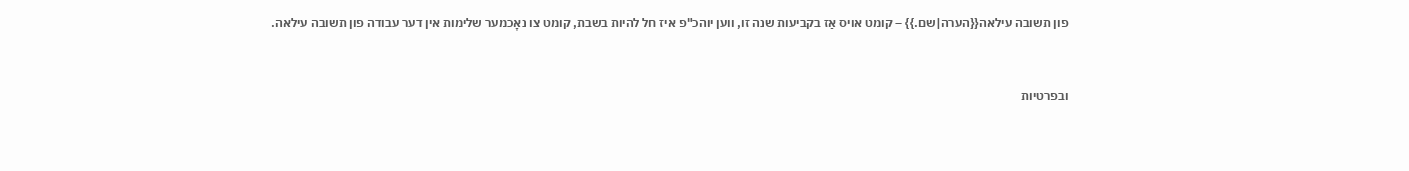פון תשובה עילאה{{הערה|שם.}} – קומט אויס אַז בקביעות שנה זו, ווען יוהכ"פ איז חל להיות בשבת, קומט צו נאָכמער שלימות אין דער עבודה פון תשובה עילאה.


ובפרטיות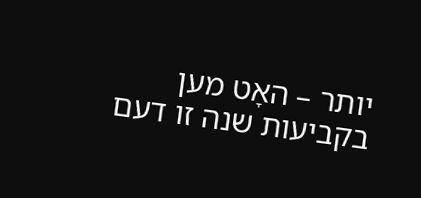יותר – האָט מען בקביעות שנה זו דעם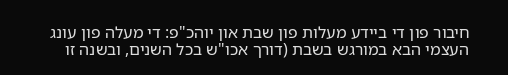חיבור פון די ביידע מעלות פון שבת און יוהכ"פ: די מעלה פון עונג העצמי הבא במורגש בשבת (דורך אכו"ש בכל השנים, ובשנה זו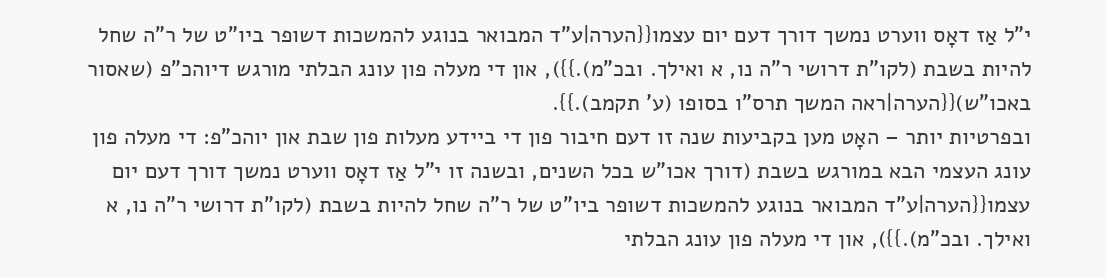י"ל אַז דאָס ווערט נמשך דורך דעם יום עצמו{{הערה|ע"ד המבואר בנוגע להמשכות דשופר ביו"ט של ר"ה שחל להיות בשבת (לקו"ת דרושי ר"ה נו, א ואילך. ובכ"מ).}}), און די מעלה פון עונג הבלתי מורגש דיוהכ"פ (שאסור באכו"ש){{הערה|ראה המשך תרס"ו בסופו (ע' תקמב).}}.
ובפרטיות יותר – האָט מען בקביעות שנה זו דעם חיבור פון די ביידע מעלות פון שבת און יוהכ"פ: די מעלה פון עונג העצמי הבא במורגש בשבת (דורך אכו"ש בכל השנים, ובשנה זו י"ל אַז דאָס ווערט נמשך דורך דעם יום עצמו{{הערה|ע"ד המבואר בנוגע להמשכות דשופר ביו"ט של ר"ה שחל להיות בשבת (לקו"ת דרושי ר"ה נו, א ואילך. ובכ"מ).}}), און די מעלה פון עונג הבלתי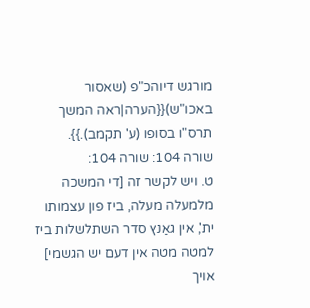מורגש דיוהכ"פ (שאסור באכו"ש){{הערה|ראה המשך תרס"ו בסופו (ע' תקמב).}}.
שורה 104: שורה 104:
ט. ויש לקשר זה [די המשכה מלמעלה מעלה, ביז פון עצמותו ית', אין גאַנץ סדר השתלשלות ביז למטה מטה אין דעם יש הגשמי] אויך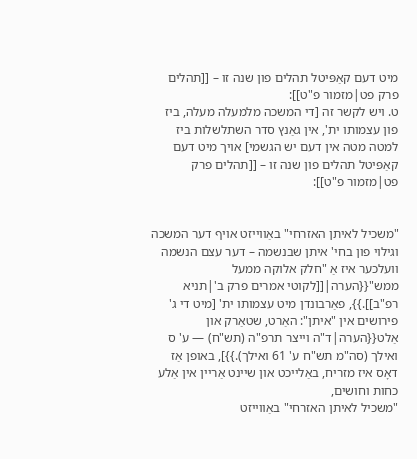מיט דעם קאַפּיטל תהלים פון שנה זו – [[תהלים פרק פט|מזמור פ"ט]]:
ט. ויש לקשר זה [די המשכה מלמעלה מעלה, ביז פון עצמותו ית', אין גאַנץ סדר השתלשלות ביז למטה מטה אין דעם יש הגשמי] אויך מיט דעם קאַפּיטל תהלים פון שנה זו – [[תהלים פרק פט|מזמור פ"ט]]:


"משכיל לאיתן האזרחי" באַווייזט אויף דער המשכה וגילוי פון בחי' איתן שבנשמה – דער עצם הנשמה וועלכער איז אַ "חלק אלוקה ממעל ממש"{{הערה|[[לקוטי אמרים פרק ב'|תניא רפ"ב]].}}, פאַרבונדן מיט עצמותו ית' [מיט די ג' פירושים אין "איתן": האַרט, שטאַרק און אַלט{{הערה|ד"ה וייצר תרפ"ה (תש"ח) — ע' ס ואילך (סה"מ תש"ח ע' 61 ואילך).}}], באופן אַז דאָס איז מזריח, באַלייכט און שיינט אַריין אין אַלע כחות וחושים,
"משכיל לאיתן האזרחי" באַווייזט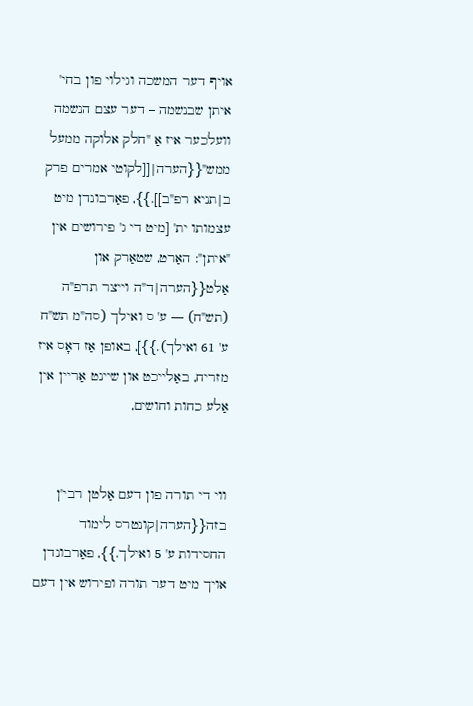אויף דער המשכה וגילוי פון בחי' איתן שבנשמה – דער עצם הנשמה וועלכער איז אַ "חלק אלוקה ממעל ממש"{{הערה|[[לקוטי אמרים פרק ב|תניא רפ"ב]].}}, פאַרבונדן מיט עצמותו ית' [מיט די ג' פירושים אין "איתן": האַרט, שטאַרק און אַלט{{הערה|ד"ה וייצר תרפ"ה (תש"ח) — ע' ס ואילך (סה"מ תש"ח ע' 61 ואילך).}}], באופן אַז דאָס איז מזריח, באַלייכט און שיינט אַריין אין אַלע כחות וחושים,


ווי די תורה פון דעם אַלטן רבי'ן בזה{{הערה|קונטרס לימוד החסידות ע' 5 ואילך.}}, פאַרבונדן אויך מיט דער תורה ופירוש אין דעם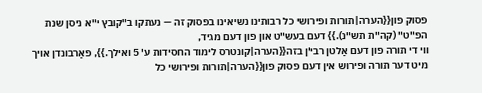פסוק פון{{הערה|תורות ופירושי כל רבותינו נשיאינו בפסוק זה — נעתקו ב"קובץ י"א ניסן שנת הפ"ט" (קה"ת תש"נ).}} דעם בעש"ט און פון דעם מגיד,
ווי די תורה פון דעם אַלטן רבי'ן בזה{{הערה|קונטרס לימוד החסידות ע' 5 ואילך.}}, פאַרבונדן אויך מיט דער תורה ופירוש אין דעם פסוק פון{{הערה|תורות ופירושי כל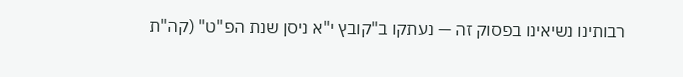רבותינו נשיאינו בפסוק זה — נעתקו ב"קובץ י"א ניסן שנת הפ"ט" (קה"ת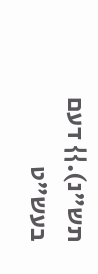תש"נ).}} דעם בעש"ט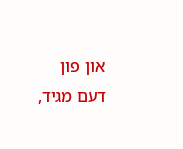און פון דעם מגיד,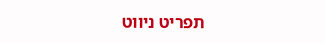תפריט ניווט